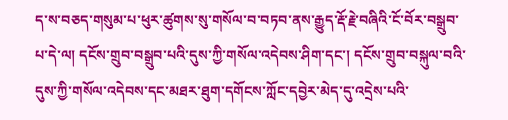ད་ས་བཅད་གསུམ་པ་ཕུར་ཚུགས་སུ་གསོལ་བ་བཏབ་ནས་རྒྱུད་རྡོ་རྗེ་བཞིའི་ངོ་བོར་བསྒྲུབ་པ་དེ་ལ། དངོས་གྲུབ་བསྒྲུབ་པའི་དུས་ཀྱི་གསོལ་འདེབས་ཤིག་དང་། དངོས་གྲུབ་བསྐུལ་བའི་དུས་ཀྱི་གསོལ་འདེབས་དང་མཐར་ཐུག་དགོངས་ཀློང་དབྱེར་མེད་དུ་འདྲེས་པའི་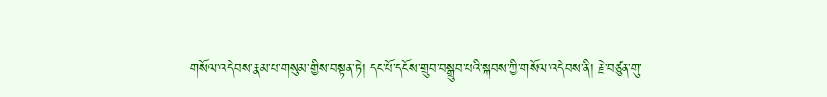གསོལ་འདེབས་རྣམ་པ་གསུམ་གྱིས་བསྟན་ཏེ། དང་པོ་དངོས་གྲུབ་བསྒྲུབ་པའི་སྐབས་ཀྱི་གསོལ་འདེབས་ནི། རྗེ་བཙུན་གུ་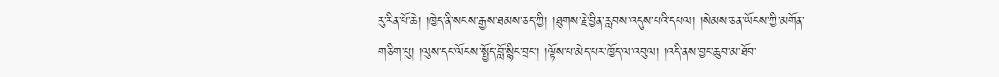རུ་རིན་པོ་ཆེ། །ཁྱེད་ནི་སངས་རྒྱས་ཐམས་ཅད་ཀྱི། །ཐུགས་རྗེ་བྱིན་རླབས་འདུས་པའི་དཔལ། །སེམས་ཅན་ཡོངས་ཀྱི་མགོན་གཅིག་པུ། །ལུས་དང་ལོངས་སྤྱོད་བློ་སྙིང་བྲང་། །ལྟོས་པ་མེད་པར་ཁྱོད་ལ་འབུལ། །འདི་ནས་བྱང་ཆུབ་མ་ཐོབ་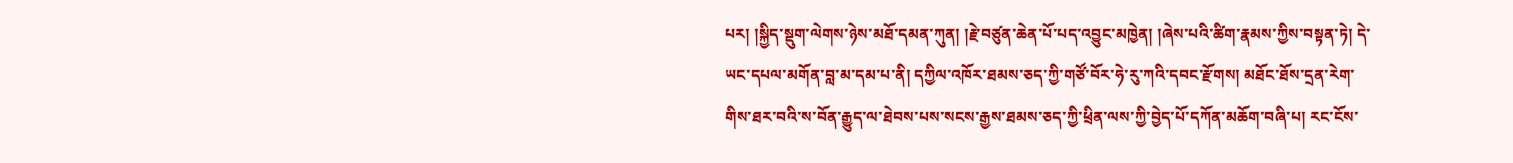པར། །སྐྱིད་སྡུག་ལེགས་ཉེས་མཐོ་དམན་ཀུན། །རྗེ་བཙུན་ཆེན་པོ་པད་འབྱུང་མཁྱེན། །ཞེས་པའི་ཚིག་རྣམས་ཀྱིས་བསྟན་ཏེ། དེ་ཡང་དཔལ་མགོན་བླ་མ་དམ་པ་ནི། དཀྱིལ་འཁོར་ཐམས་ཅད་ཀྱི་གཙོ་བོར་ཧེ་རུ་ཀའི་དབང་རྫོགས། མཐོང་ཐོས་དྲན་རེག་གིས་ཐར་བའི་ས་བོན་རྒྱུད་ལ་ཐེབས་པས་སངས་རྒྱས་ཐམས་ཅད་ཀྱི་ཕྲིན་ལས་ཀྱི་བྱེད་པོ་དཀོན་མཆོག་བཞི་པ། རང་ངོས་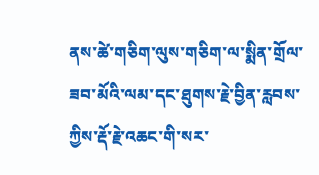ནས་ཚེ་གཅིག་ལུས་གཅིག་ལ་སྨིན་གྲོལ་ཟབ་མོའི་ལམ་དང་ཐུགས་རྗེ་བྱིན་རླབས་ཀྱིས་རྡོ་རྗེ་འཆང་གི་སར་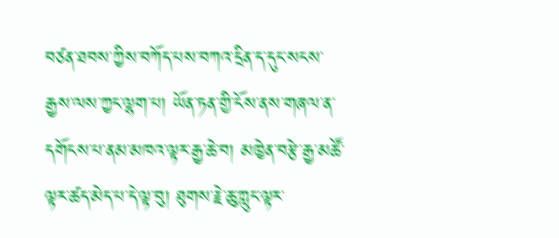བཙན་ཐབས་ཀྱིས་བཀོད་པས་བཀའ་དྲིན་ད་དུང་སངས་རྒྱས་ལས་ཀྱང་ལྷག་པ། ཡོན་ཏན་གྱི་ངོས་ནས་གཞལ་ན་དགོངས་པ་ནམ་མཁའ་ལྟར་རྒྱ་ཆེ་བ། མཁྱེན་བརྩེ་རྒྱ་མཚོ་ལྟར་ཚད་མེད་པ་དེ་ལྟ་བུ། ཐུགས་རྗེ་ཆུ་ཀླུང་ལྟར་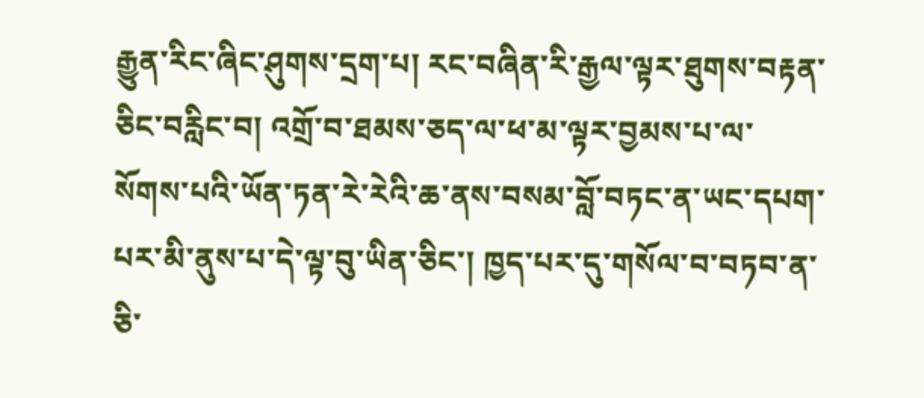རྒྱུན་རིང་ཞིང་ཤུགས་དྲག་པ། རང་བཞིན་རི་རྒྱལ་ལྟར་ཐུགས་བརྟན་ཅིང་བརླིང་བ། འགྲོ་བ་ཐམས་ཅད་ལ་ཕ་མ་ལྟར་བྱམས་པ་ལ་སོགས་པའི་ཡོན་ཏན་རེ་རེའི་ཆ་ནས་བསམ་བློ་བཏང་ན་ཡང་དཔག་པར་མི་ནུས་པ་དེ་ལྟ་བུ་ཡིན་ཅིང་། ཁྱད་པར་དུ་གསོལ་བ་བཏབ་ན་ཅི་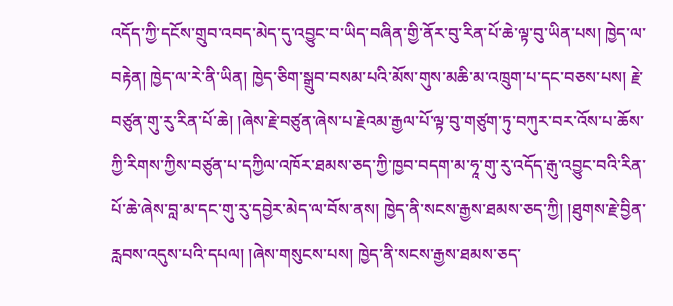འདོད་ཀྱི་དངོས་གྲུབ་འབད་མེད་དུ་འབྱུང་བ་ཡིད་བཞིན་གྱི་ནོར་བུ་རིན་པོ་ཆེ་ལྟ་བུ་ཡིན་པས། ཁྱེད་ལ་བརྟེན། ཁྱེད་ལ་རེ་ནི་ཡིན། ཁྱེད་ཅིག་སྒྲུབ་བསམ་པའི་མོས་གུས་མཆི་མ་འཁྲུག་པ་དང་བཅས་པས། རྗེ་བཙུན་གུ་རུ་རིན་པོ་ཆེ། །ཞེས་རྗེ་བཙུན་ཞེས་པ་རྗེའམ་རྒྱལ་པོ་ལྟ་བུ་གཙུག་ཏུ་བཀུར་བར་འོས་པ་ཆོས་ཀྱི་རིགས་ཀྱིས་བཙུན་པ་དཀྱིལ་འཁོར་ཐམས་ཅད་ཀྱི་ཁྱབ་བདག་མ་ཧཱ་གུ་རུ་འདོད་རྒུ་འབྱུང་བའི་རིན་པོ་ཆེ་ཞེས་བླ་མ་དང་གུ་རུ་དབྱེར་མེད་ལ་བོས་ནས། ཁྱེད་ནི་སངས་རྒྱས་ཐམས་ཅད་ཀྱི། །ཐུགས་རྗེ་བྱིན་རླབས་འདུས་པའི་དཔལ། །ཞེས་གསུངས་པས། ཁྱེད་ནི་སངས་རྒྱས་ཐམས་ཅད་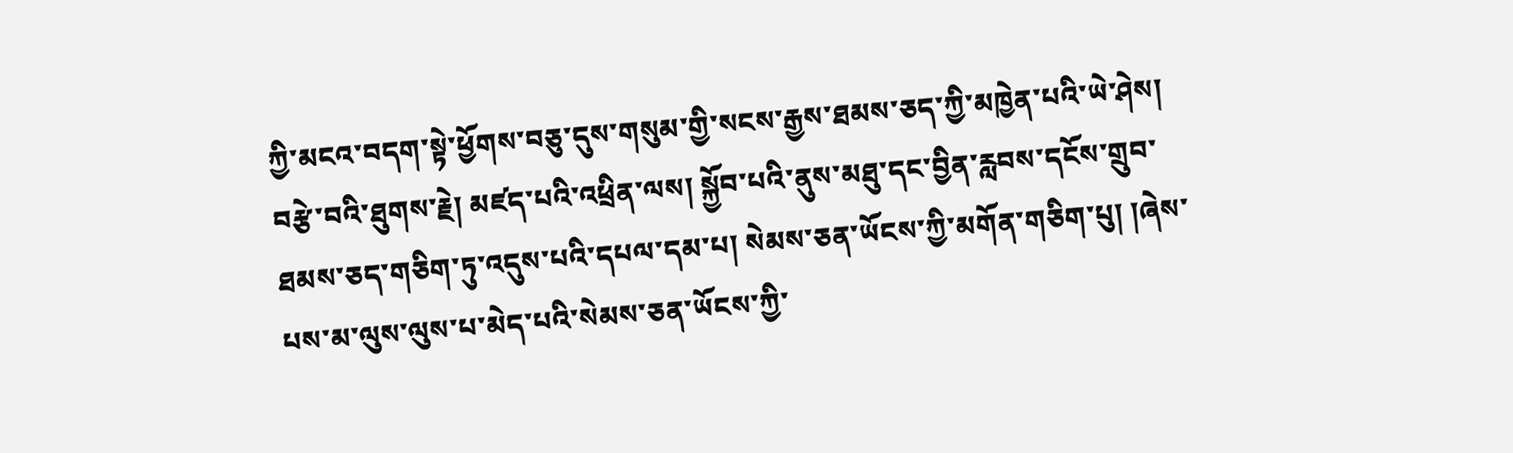ཀྱི་མངའ་བདག་སྟེ་ཕྱོགས་བཅུ་དུས་གསུམ་གྱི་སངས་རྒྱས་ཐམས་ཅད་ཀྱི་མཁྱེན་པའི་ཡེ་ཤེས། བརྩེ་བའི་ཐུགས་རྗེ། མཛད་པའི་འཕྲིན་ལས། སྐྱོབ་པའི་ནུས་མཐུ་དང་བྱིན་རླབས་དངོས་གྲུབ་ཐམས་ཅད་གཅིག་ཏུ་འདུས་པའི་དཔལ་དམ་པ། སེམས་ཅན་ཡོངས་ཀྱི་མགོན་གཅིག་པུ། །ཞེས་པས་མ་ལུས་ལུས་པ་མེད་པའི་སེམས་ཅན་ཡོངས་ཀྱི་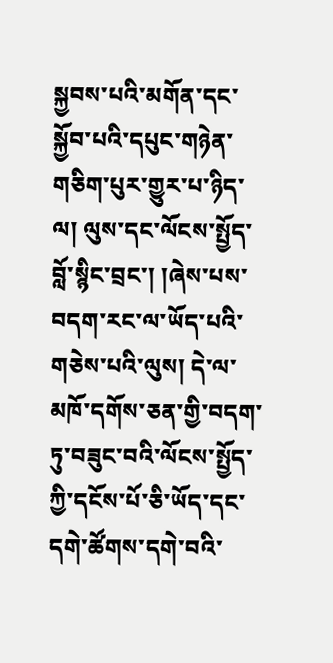སྐྱབས་པའི་མགོན་དང་སྐྱོབ་པའི་དཔུང་གཉེན་གཅིག་པུར་གྱུར་པ་ཉིད་ལ། ལུས་དང་ལོངས་སྤྱོད་བློ་སྙིང་བྲང་། །ཞེས་པས་བདག་རང་ལ་ཡོད་པའི་གཅེས་པའི་ལུས། དེ་ལ་མཁོ་དགོས་ཅན་གྱི་བདག་ཏུ་བཟུང་བའི་ལོངས་སྤྱོད་ཀྱི་དངོས་པོ་ཅི་ཡོད་དང་དགེ་ཚོགས་དགེ་བའི་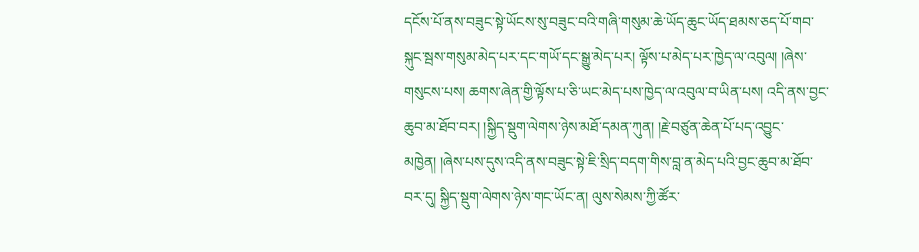དངོས་པོ་ནས་བཟུང་སྟེ་ཡོངས་སུ་བཟུང་བའི་གཞི་གསུམ་ཆེ་ཡོད་ཆུང་ཡོད་ཐམས་ཅད་པོ་གབ་སྐུང་སྦས་གསུམ་མེད་པར་དང་གཡོ་དང་སྒྱུ་མེད་པར། ལྟོས་པ་མེད་པར་ཁྱེད་ལ་འབུལ། །ཞེས་གསུངས་པས། ཆགས་ཞེན་གྱི་ལྟོས་པ་ཅི་ཡང་མེད་པས་ཁྱེད་ལ་འབུལ་བ་ཡིན་པས། འདི་ནས་བྱང་ཆུབ་མ་ཐོབ་བར། །སྐྱིད་སྡུག་ལེགས་ཉེས་མཐོ་དམན་ཀུན། །རྗེ་བཙུན་ཆེན་པོ་པད་འབྱུང་མཁྱེན། །ཞེས་པས་དུས་འདི་ནས་བཟུང་སྟེ་ཇི་སྲིད་བདག་གིས་བླ་ན་མེད་པའི་བྱང་ཆུབ་མ་ཐོབ་བར་དུ། སྐྱིད་སྡུག་ལེགས་ཉེས་གང་ཡོང་ན། ལུས་སེམས་ཀྱི་ཚོར་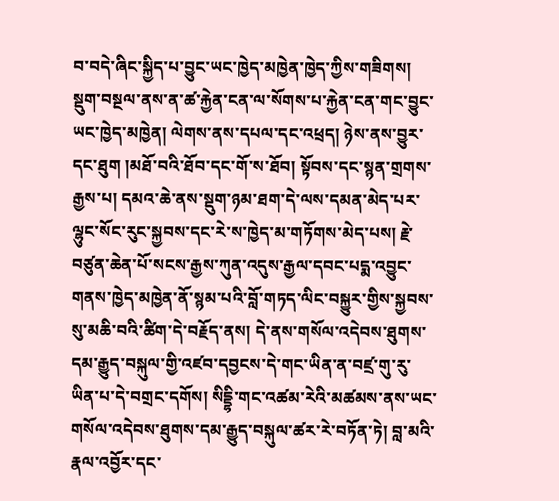བ་བདེ་ཞིང་སྐྱིད་པ་བྱུང་ཡང་ཁྱེད་མཁྱེན་ཁྱེད་ཀྱིས་གཟིགས། སྡུག་བསྔལ་ནས་ན་ཚ་རྐྱེན་ངན་ལ་སོགས་པ་རྐྱེན་ངན་གང་བྱུང་ཡང་ཁྱེད་མཁྱེན། ལེགས་ནས་དཔལ་དང་འཕྲད། ཉེས་ནས་བྱུར་དང་ཐུག །མཐོ་བའི་ཐོབ་དང་གོ་ས་ཐོབ། སྟོབས་དང་སྙན་གྲགས་རྒྱས་པ། དམའ་ཆེ་ནས་སྡུག་ཉམ་ཐག་དེ་ལས་དམན་མེད་པར་ལྷུང་སོང་རུང་སྐྱབས་དང་རེ་ས་ཁྱེད་མ་གཏོགས་མེད་པས། རྗེ་བཙུན་ཆེན་པོ་སངས་རྒྱས་ཀུན་འདུས་རྒྱལ་དབང་པདྨ་འབྱུང་གནས་ཁྱེད་མཁྱེན་ནོ་སྙམ་པའི་བློ་གཏད་ལིང་བསྐྱུར་གྱིས་སྐྱབས་སུ་མཆི་བའི་ཚིག་དེ་བརྗོད་ནས། དེ་ནས་གསོལ་འདེབས་ཐུགས་དམ་རྒྱུད་བསྐུལ་གྱི་འཛབ་དབྱངས་དེ་གང་ཡིན་ན་བཛྲ་གུ་རུ་ཡིན་པ་དེ་བགྲང་དགོས། སིདྡྷི་གང་འཚམ་རེའི་མཚམས་ནས་ཡང་གསོལ་འདེབས་ཐུགས་དམ་རྒྱུད་བསྐུལ་ཚར་རེ་བཏོན་ཏེ། བླ་མའི་རྣལ་འབྱོར་དང་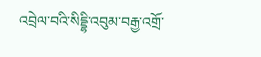འབྲེལ་བའི་སིདྡྷི་འབུམ་བརྒྱ་འགྲོ་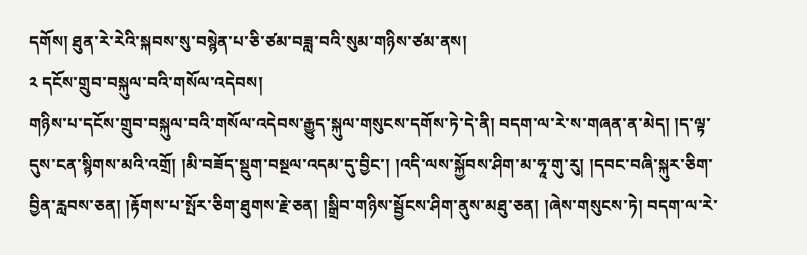དགོས། ཐུན་རེ་རེའི་སྐབས་སུ་བསྙེན་པ་ཅི་ཙམ་བཟླ་བའི་སུམ་གཉིས་ཙམ་ནས།
༢ དངོས་གྲུབ་བསྐུལ་བའི་གསོལ་འདེབས།
གཉིས་པ་དངོས་གྲུབ་བསྐུལ་བའི་གསོལ་འདེབས་རྒྱུད་སྐུལ་གསུངས་དགོས་ཏེ་དེ་ནི། བདག་ལ་རེ་ས་གཞན་ན་མེད། །ད་ལྟ་དུས་ངན་སྙིགས་མའི་འགྲོ། །མི་བཟོད་སྡུག་བསྔལ་འདམ་དུ་བྱིང་། །འདི་ལས་སྐྱོབས་ཤིག་མ་ཧཱ་གུ་རུ། །དབང་བཞི་སྐུར་ཅིག་བྱིན་རླབས་ཅན། །རྟོགས་པ་སྤོར་ཅིག་ཐུགས་རྗེ་ཅན། །སྒྲིབ་གཉིས་སྦྱོངས་ཤིག་ནུས་མཐུ་ཅན། །ཞེས་གསུངས་ཏེ། བདག་ལ་རེ་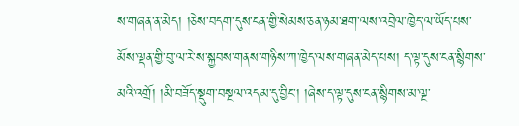ས་གཞན་ན་མེད། །ཅེས་བདག་དུས་ངན་གྱི་སེམས་ཅན་ཉམ་ཐག་ལས་འབྲེལ་ཁྱེད་ལ་ཡོད་པས་མོས་ལྡན་གྱི་བུ་ལ་རེ་ས་སྐྱབས་གནས་གཉིས་ཀ་ཁྱེད་ལས་གཞན་མེད་པས། ད་ལྟ་དུས་ངན་སྙིགས་མའི་འགྲོ། །མི་བཟོད་སྡུག་བསྔལ་འདམ་དུ་བྱིང་། །ཞེས་ད་ལྟ་དུས་ངན་སྙིགས་མ་ལྔ་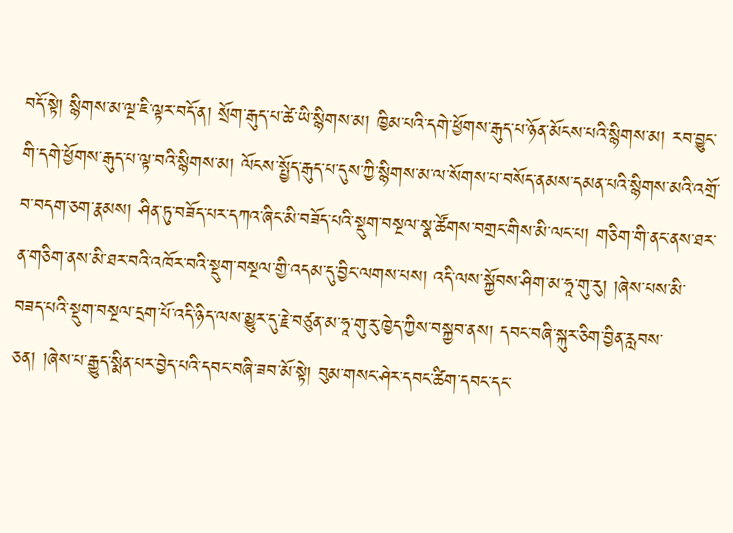བདོ་སྟེ། སྙིགས་མ་ལྔ་ཇི་ལྟར་བདོ་ན། སྲོག་རྒུད་པ་ཚེ་ཡི་སྙིགས་མ། ཁྱིམ་པའི་དགེ་ཕྱོགས་རྒུད་པ་ཉོན་མོངས་པའི་སྙིགས་མ། རབ་བྱུང་གི་དགེ་ཕྱོགས་རྒུད་པ་ལྟ་བའི་སྙིགས་མ། ལོངས་སྤྱོད་རྒུད་པ་དུས་ཀྱི་སྙིགས་མ་ལ་སོགས་པ་བསོད་ནམས་དམན་པའི་སྙིགས་མའི་འགྲོ་བ་བདག་ཅག་རྣམས། ཤིན་ཏུ་བཟོད་པར་དཀའ་ཞིང་མི་བཟོད་པའི་སྡུག་བསྔལ་སྣ་ཚོགས་བགྲང་གིས་མི་ལང་པ། གཅིག་གི་ནང་ནས་ཐར་ན་གཅིག་ནས་མི་ཐར་བའི་འཁོར་བའི་སྡུག་བསྔལ་གྱི་འདམ་དུ་བྱིང་ལགས་པས། འདི་ལས་སྐྱོབས་ཤིག་མ་ཧཱ་གུ་རུ། །ཞེས་པས་མི་བཟད་པའི་སྡུག་བསྔལ་དྲག་པོ་འདི་ཉིད་ལས་མྱུར་དུ་རྗེ་བཙུན་མ་ཧཱ་གུ་རུ་ཁྱེད་ཀྱིས་བསྐྱབ་ནས། དབང་བཞི་སྐུར་ཅིག་བྱིན་རླབས་ཅན། །ཞེས་པ་རྒྱུད་སྨིན་པར་བྱེད་པའི་དབང་བཞི་ཟབ་མོ་སྟེ། བུམ་གསང་ཤེར་དབང་ཚིག་དབང་དང་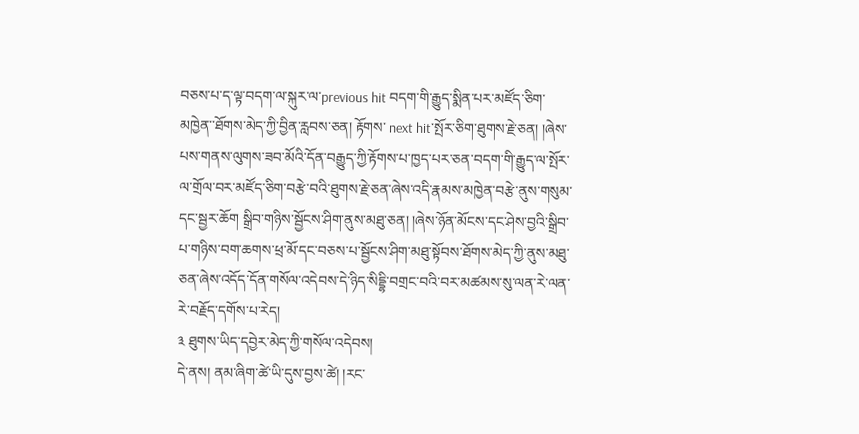བཅས་པ་ད་ལྟ་བདག་ལ་སྐུར་ལ་previous hit བདག་གི་རྒྱུད་སྨིན་པར་མཛོད་ཅིག་མཁྱེན་་ཐོགས་མེད་ཀྱི་བྱིན་རླབས་ཅན། རྟོགས་ next hit་སྤོར་ཅིག་ཐུགས་རྗེ་ཅན། །ཞེས་པས་གནས་ལུགས་ཟབ་མོའི་དོན་བརྒྱུད་ཀྱི་རྟོགས་པ་ཁྱད་པར་ཅན་བདག་གི་རྒྱུད་ལ་སྤོར་ལ་གྲོལ་བར་མཛོད་ཅིག་བརྩེ་བའི་ཐུགས་རྗེ་ཅན་ཞེས་འདི་རྣམས་མཁྱེན་བརྩེ་ནུས་གསུམ་དང་སྦྱར་ཆོག སྒྲིབ་གཉིས་སྦྱོངས་ཤིག་ནུས་མཐུ་ཅན། །ཞེས་ཉོན་མོངས་དང་ཤེས་བྱའི་སྒྲིབ་པ་གཉིས་བག་ཆགས་ཕྲ་མོ་དང་བཅས་པ་སྦྱོངས་ཤིག་མཐུ་སྟོབས་ཐོགས་མེད་ཀྱི་ནུས་མཐུ་ཅན་ཞེས་འདོད་དོན་གསོལ་འདེབས་དེ་ཉིད་སིདྡྷི་བགྲང་བའི་བར་མཚམས་སུ་ལན་རེ་ལན་རེ་བརྗོད་དགོས་པ་རེད།
༣ ཐུགས་ཡིད་དབྱེར་མེད་ཀྱི་གསོལ་འདེབས།
དེ་ནས། ནམ་ཞིག་ཚེ་ཡི་དུས་བྱས་ཚེ། །རང་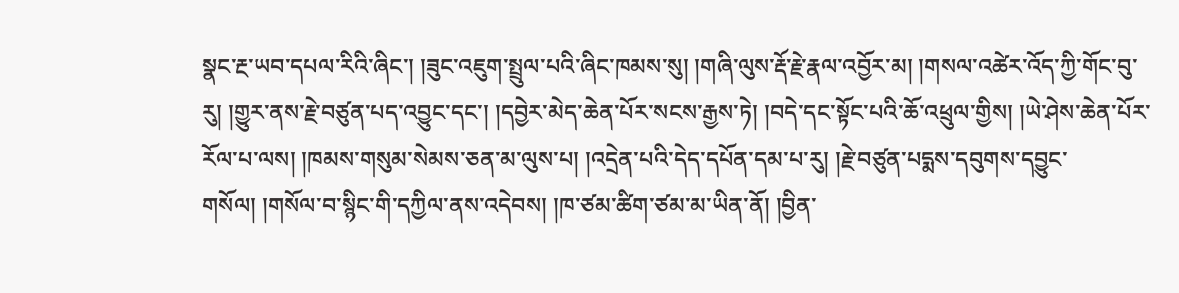སྣང་རྔ་ཡབ་དཔལ་རིའི་ཞིང་། །ཟུང་འཇུག་སྤྲུལ་པའི་ཞིང་ཁམས་སུ། །གཞི་ལུས་རྡོ་རྗེ་རྣལ་འབྱོར་མ། །གསལ་འཚེར་འོད་ཀྱི་གོང་བུ་རུ། །གྱུར་ནས་རྗེ་བཙུན་པད་འབྱུང་དང་། །དབྱེར་མེད་ཆེན་པོར་སངས་རྒྱས་ཏེ། །བདེ་དང་སྟོང་པའི་ཆོ་འཕྲུལ་གྱིས། །ཡེ་ཤེས་ཆེན་པོར་རོལ་པ་ལས། །ཁམས་གསུམ་སེམས་ཅན་མ་ལུས་པ། །འདྲེན་པའི་དེད་དཔོན་དམ་པ་རུ། །རྗེ་བཙུན་པདྨས་དབུགས་དབྱུང་གསོལ། །གསོལ་བ་སྙིང་གི་དཀྱིལ་ནས་འདེབས། །ཁ་ཙམ་ཚིག་ཙམ་མ་ཡིན་ནོ། །བྱིན་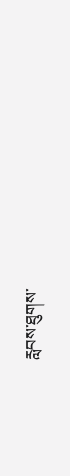རླབས་ཐུགས་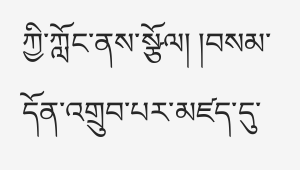ཀྱི་ཀློང་ནས་སྩོལ། །བསམ་དོན་འགྲུབ་པར་མཛད་དུ་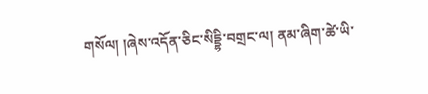གསོལ། །ཞེས་འདོན་ཅིང་སིདྡྷི་བགྲང་ལ། ནམ་ཞིག་ཚེ་ཡི་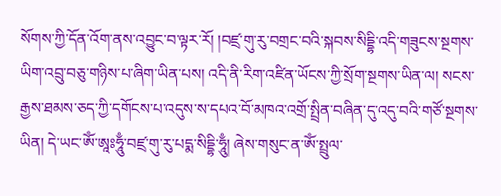སོགས་ཀྱི་དོན་འོག་ནས་འབྱུང་བ་ལྟར་རོ། །བཛྲ་གུ་རུ་བགྲང་བའི་སྐབས་སིདྡྷི་འདི་གཟུངས་སྔགས་ཡིག་འབྲུ་བཅུ་གཉིས་པ་ཞིག་ཡིན་པས། འདི་ནི་རིག་འཛིན་ཡོངས་ཀྱི་སྲོག་སྔགས་ཡིན་ལ། སངས་རྒྱས་ཐམས་ཅད་ཀྱི་དགོངས་པ་འདུས་ས་དཔའ་བོ་མཁའ་འགྲོ་སྤྲིན་བཞིན་དུ་འདུ་བའི་གཙོ་སྔགས་ཡིན། དེ་ཡང་ཨོཾ་ཨཱཿཧཱུྃ་བཛྲ་གུ་རུ་པདྨ་སིདྡྷི་ཧཱུྃ། ཞེས་གསུང་ན་ཨོཾ་སྤྲུལ་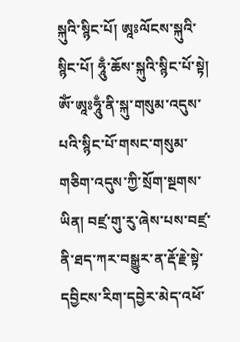སྐུའི་སྙིང་པོ། ཨཱཿལོངས་སྐུའི་སྙིང་པོ། ཧཱུྃ་ཆོས་སྐུའི་སྙིང་པོ་སྟེ། ཨོཾ་ཨཱཿཧཱུྃ་ནི་སྐུ་གསུམ་འདུས་པའི་སྙིང་པོ་གསང་གསུམ་གཅིག་འདུས་ཀྱི་སྲོག་སྔགས་ཡིན། བཛྲ་གུ་རུ་ཞེས་པས་བཛྲ་ནི་ཐད་ཀར་བསྒྱུར་ན་རྡོ་རྗེ་སྟེ་དབྱིངས་རིག་དབྱེར་མེད་འཕོ་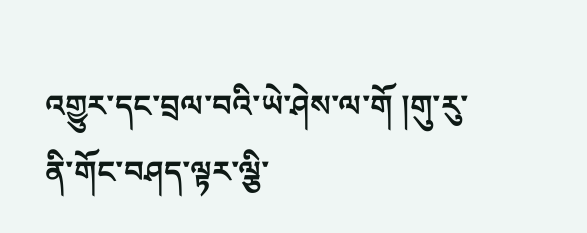འགྱུར་དང་བྲལ་བའི་ཡེ་ཤེས་ལ་གོ །གུ་རུ་ནི་གོང་བཤད་ལྟར་ལྕི་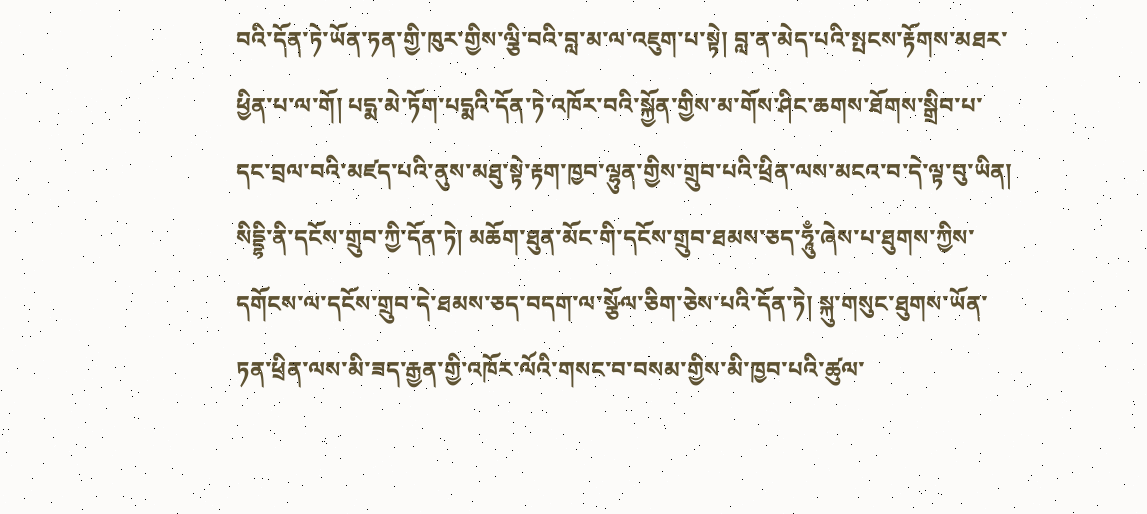བའི་དོན་ཏེ་ཡོན་ཏན་གྱི་ཁུར་གྱིས་ལྕི་བའི་བླ་མ་ལ་འཇུག་པ་སྟེ། བླ་ན་མེད་པའི་སྤངས་རྟོགས་མཐར་ཕྱིན་པ་ལ་གོ། པདྨ་མེ་ཏོག་པདྨའི་དོན་ཏེ་འཁོར་བའི་སྐྱོན་གྱིས་མ་གོས་ཤིང་ཆགས་ཐོགས་སྒྲིབ་པ་དང་བྲལ་བའི་མཛད་པའི་ནུས་མཐུ་སྟེ་རྟག་ཁྱབ་ལྷུན་གྱིས་གྲུབ་པའི་ཕྲིན་ལས་མངའ་བ་དེ་ལྟ་བུ་ཡིན། སིདྡྷི་ནི་དངོས་གྲུབ་ཀྱི་དོན་ཏེ། མཆོག་ཐུན་མོང་གི་དངོས་གྲུབ་ཐམས་ཅད་ཧཱུྃ་ཞེས་པ་ཐུགས་ཀྱིས་དགོངས་ལ་དངོས་གྲུབ་དེ་ཐམས་ཅད་བདག་ལ་སྩོལ་ཅིག་ཅེས་པའི་དོན་ཏེ། སྐུ་གསུང་ཐུགས་ཡོན་ཏན་ཕྲིན་ལས་མི་ཟད་རྒྱན་གྱི་འཁོར་ལོའི་གསང་བ་བསམ་གྱིས་མི་ཁྱབ་པའི་ཚུལ་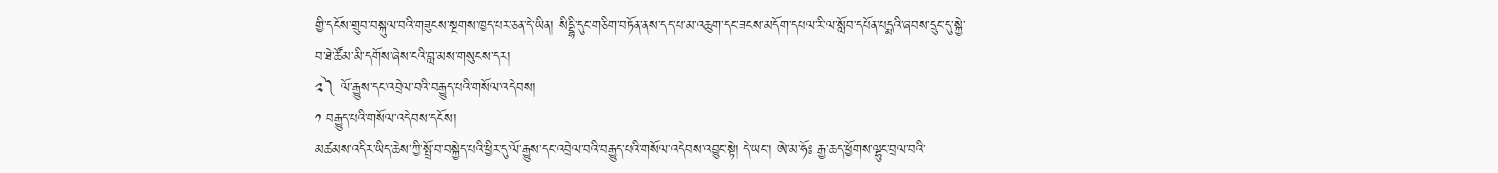གྱི་དངོས་གྲུབ་བསྐུལ་བའི་གཟུངས་སྔགས་ཁྱད་པར་ཅན་དེ་ཡིན། སིདྡྷི་དུང་གཅིག་བཏོན་ནས་དད་པ་མ་འཆུག་དང་ཟངས་མདོག་དཔལ་རི་ལ་སློབ་དཔོན་པདྨའི་ཞབས་དྲུང་དུ་སྐྱེ་བ་ཐེ་ཚོམ་མི་དགོས་ཞེས་ངའི་བླ་མས་གསུངས་དར།
༢༽ ལོ་རྒྱུས་དང་འབྲེལ་བའི་བརྒྱུད་པའི་གསོལ་འདེབས།
༡ བརྒྱུད་པའི་གསོལ་འདེབས་དངོས།
མཚམས་འདིར་ཡིད་ཆེས་ཀྱི་སྤྲོ་བ་བསྐྱེད་པའི་ཕྱིར་དུ་ལོ་རྒྱུས་དང་འབྲེལ་བའི་བརྒྱུད་པའི་གསོལ་འདེབས་འབྱུང་སྟེ། དེ་ཡང་། ཨེ་མ་ཧོཿ རྒྱ་ཆད་ཕྱོགས་ལྷུང་བྲལ་བའི་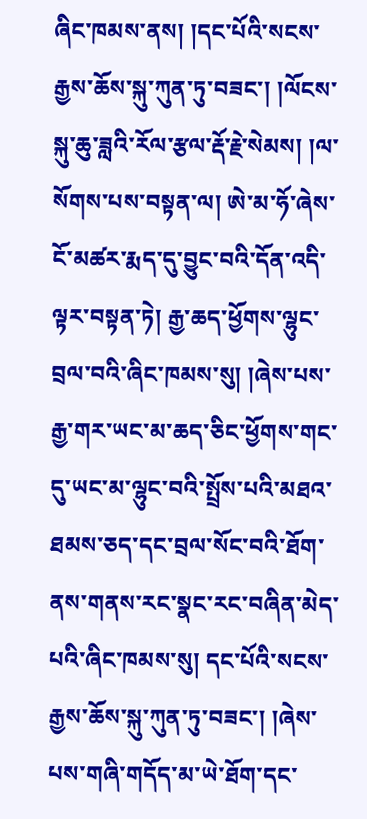ཞིང་ཁམས་ནས། །དང་པོའི་སངས་རྒྱས་ཆོས་སྐུ་ཀུན་ཏུ་བཟང་། །ལོངས་སྐུ་ཆུ་ཟླའི་རོལ་རྩལ་རྡོ་རྗེ་སེམས། །ལ་སོགས་པས་བསྟན་ལ། ཨེ་མ་ཧོ་ཞེས་ངོ་མཚར་རྨད་དུ་བྱུང་བའི་དོན་འདི་ལྟར་བསྟན་ཏེ། རྒྱ་ཆད་ཕྱོགས་ལྷུང་བྲལ་བའི་ཞིང་ཁམས་སུ། །ཞེས་པས་རྒྱ་གར་ཡང་མ་ཆད་ཅིང་ཕྱོགས་གང་དུ་ཡང་མ་ལྷུང་བའི་སྤྲོས་པའི་མཐའ་ཐམས་ཅད་དང་བྲལ་སོང་བའི་ཐོག་ནས་གནས་རང་སྣང་རང་བཞིན་མེད་པའི་ཞིང་ཁམས་སུ། དང་པོའི་སངས་རྒྱས་ཆོས་སྐུ་ཀུན་ཏུ་བཟང་། །ཞེས་པས་གཞི་གདོད་མ་ཡེ་ཐོག་དང་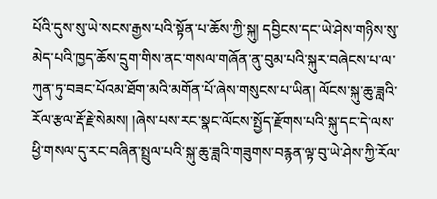པོའི་དུས་སུ་ཡེ་སངས་རྒྱས་པའི་སྟོན་པ་ཆོས་ཀྱི་སྐུ། དབྱིངས་དང་ཡེ་ཤེས་གཉིས་སུ་མེད་པའི་ཁྱད་ཆོས་དྲུག་གིས་ནང་གསལ་གཞོན་ནུ་བུམ་པའི་སྐུར་བཞེངས་པ་ལ་ཀུན་ཏུ་བཟང་པོའམ་ཐོག་མའི་མགོན་པོ་ཞེས་གསུངས་པ་ཡིན། ལོངས་སྐུ་ཆུ་ཟླའི་རོལ་རྩལ་རྡོ་རྗེ་སེམས། །ཞེས་པས་རང་སྣང་ལོངས་སྤྱོད་རྫོགས་པའི་སྐུ་དང་དེ་ལས་ཕྱི་གསལ་དུ་རང་བཞིན་སྤྲུལ་པའི་སྐུ་ཆུ་ཟླའི་གཟུགས་བརྙན་ལྟ་བུ་ཡེ་ཤེས་ཀྱི་རོལ་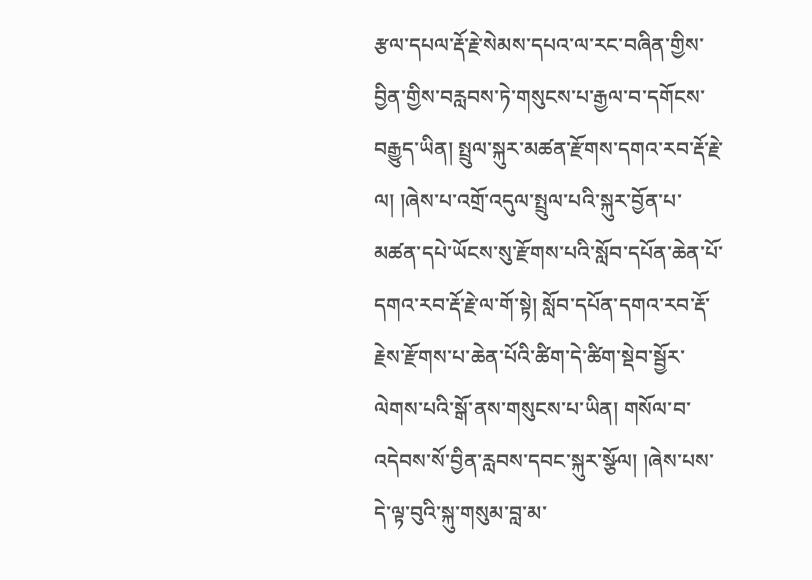རྩལ་དཔལ་རྡོ་རྗེ་སེམས་དཔའ་ལ་རང་བཞིན་གྱིས་བྱིན་གྱིས་བརླབས་ཏེ་གསུངས་པ་རྒྱལ་བ་དགོངས་བརྒྱུད་ཡིན། སྤྲུལ་སྐུར་མཚན་རྫོགས་དགའ་རབ་རྡོ་རྗེ་ལ། །ཞེས་པ་འགྲོ་འདུལ་སྤྲུལ་པའི་སྐུར་བྱོན་པ་མཚན་དཔེ་ཡོངས་སུ་རྫོགས་པའི་སློབ་དཔོན་ཆེན་པོ་དགའ་རབ་རྡོ་རྗེ་ལ་གོ་སྟེ། སློབ་དཔོན་དགའ་རབ་རྡོ་རྗེས་རྫོགས་པ་ཆེན་པོའི་ཚིག་དེ་ཚིག་སྡེབ་སྦྱོར་ལེགས་པའི་སྒོ་ནས་གསུངས་པ་ཡིན། གསོལ་བ་འདེབས་སོ་བྱིན་རླབས་དབང་སྐུར་སྩོལ། །ཞེས་པས་དེ་ལྟ་བུའི་སྐུ་གསུམ་བླ་མ་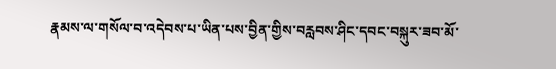རྣམས་ལ་གསོལ་བ་འདེབས་པ་ཡིན་པས་བྱིན་གྱིས་བརླབས་ཤིང་དབང་བསྐུར་ཟབ་མོ་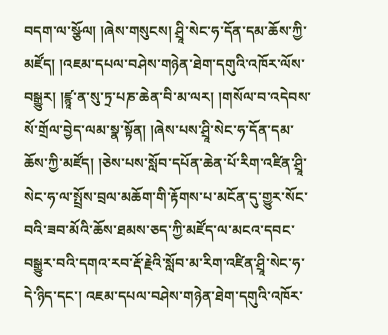བདག་ལ་སྩོལ། །ཞེས་གསུངས། ཤྲཱི་སེང་ཧ་དོན་དམ་ཆོས་ཀྱི་མཛོད། །འཇམ་དཔལ་བཤེས་གཉེན་ཐེག་དགུའི་འཁོར་ལོས་བསྒྱུར། །ཛྙཱ་ན་སུ་ཏྲ་པཎ་ཆེན་བི་མ་ལར། །གསོལ་བ་འདེབས་སོ་གྲོལ་བྱེད་ལམ་སྣ་སྟོན། །ཞེས་པས་ཤྲཱི་སེང་ཧ་དོན་དམ་ཆོས་ཀྱི་མཛོད། །ཅེས་པས་སློབ་དཔོན་ཆེན་པོ་རིག་འཛིན་ཤྲཱི་སེང་ཧ་ལ་སྤྲོས་བྲལ་མཆོག་གི་རྟོགས་པ་མངོན་དུ་གྱུར་སོང་བའི་ཟབ་མོའི་ཆོས་ཐམས་ཅད་ཀྱི་མཛོད་ལ་མངའ་དབང་བསྒྱུར་བའི་དགའ་རབ་རྡོ་རྗེའི་སློབ་མ་རིག་འཛིན་ཤྲཱི་སེང་ཧ་དེ་ཉིད་དང་། འཇམ་དཔལ་བཤེས་གཉེན་ཐེག་དགུའི་འཁོར་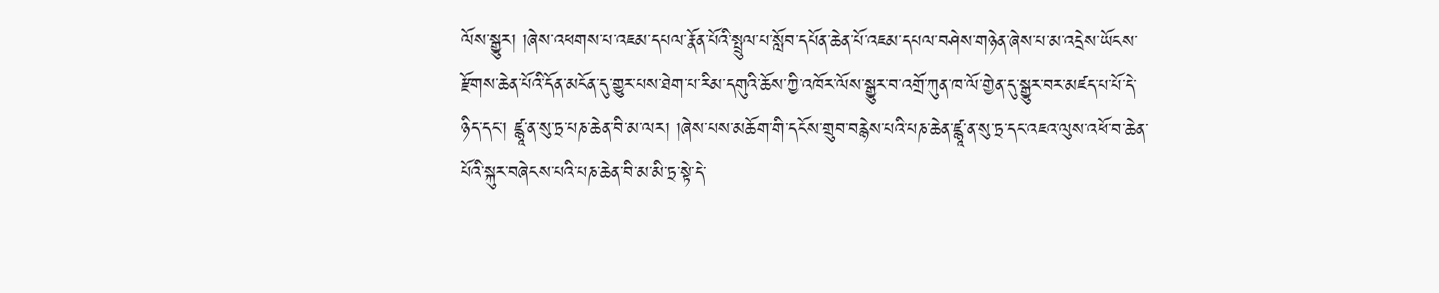ལོས་སྒྱུར། །ཞེས་འཕགས་པ་འཇམ་དཔལ་རྣོན་པོའི་སྤྲུལ་པ་སློབ་དཔོན་ཆེན་པོ་འཇམ་དཔལ་བཤེས་གཉེན་ཞེས་པ་མ་འདྲེས་ཡོངས་རྫོགས་ཆེན་པོའི་དོན་མངོན་དུ་གྱུར་པས་ཐེག་པ་རིམ་དགུའི་ཆོས་ཀྱི་འཁོར་ལོས་སྒྱུར་བ་འགྲོ་ཀུན་ཁ་ལོ་གྱེན་དུ་སྒྱུར་བར་མཛད་པ་པོ་དེ་ཉིད་དང་། ཛྙཱ་ན་སུ་ཏྲ་པཎ་ཆེན་བི་མ་ལར། །ཞེས་པས་མཆོག་གི་དངོས་གྲུབ་བརྙེས་པའི་པཎ་ཆེན་ཛྙཱ་ན་སུ་ཏྲ་དང་འཇའ་ལུས་འཕོ་བ་ཆེན་པོའི་སྐུར་བཞེངས་པའི་པཎ་ཆེན་བི་མ་མི་ཏྲ་སྟེ་དེ་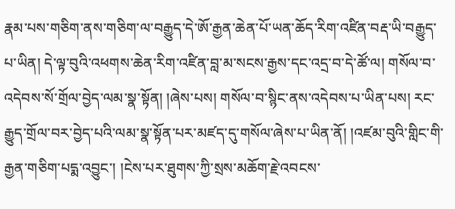རྣམ་པས་གཅིག་ནས་གཅིག་ལ་བརྒྱུད་དེ་ཨོ་རྒྱན་ཆེན་པོ་ཡན་ཆོད་རིག་འཛིན་བརྡ་ཡི་བརྒྱུད་པ་ཡིན། དེ་ལྟ་བུའི་འཕགས་ཆེན་རིག་འཛིན་བླ་མ་སངས་རྒྱས་དང་འདྲ་བ་དེ་ཚོ་ལ། གསོལ་བ་འདེབས་སོ་གྲོལ་བྱེད་ལམ་སྣ་སྟོན། །ཞེས་པས། གསོལ་བ་སྙིང་ནས་འདེབས་པ་ཡིན་པས། རང་རྒྱུད་གྲོལ་བར་བྱེད་པའི་ལམ་སྣ་སྟོན་པར་མཛད་དུ་གསོལ་ཞེས་པ་ཡིན་ནོ། །འཛམ་བུའི་གླིང་གི་རྒྱན་གཅིག་པདྨ་འབྱུང་། །ངེས་པར་ཐུགས་ཀྱི་སྲས་མཆོག་རྗེ་འབངས་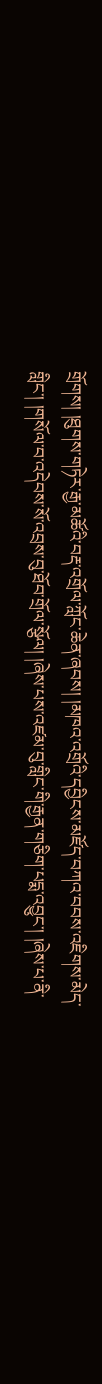གྲོགས། །ཐུགས་གཏེར་རྒྱ་མཚོའི་བརྡ་འགྲོལ་ཀློང་ཆེན་ཞབས། །མཁའ་འགྲོའི་དབྱིངས་མཛོད་བཀའ་བབས་འཇིགས་མེད་གླིང་། །གསོལ་བ་འདེབས་སོ་འབྲས་བུ་ཐོབ་གྲོལ་སྩོལ། །ཞེས་པས་འཛམ་བུ་གླིང་གི་རྒྱན་གཅིག་པདྨ་འབྱུང་། །ཞེས་པ་ནི་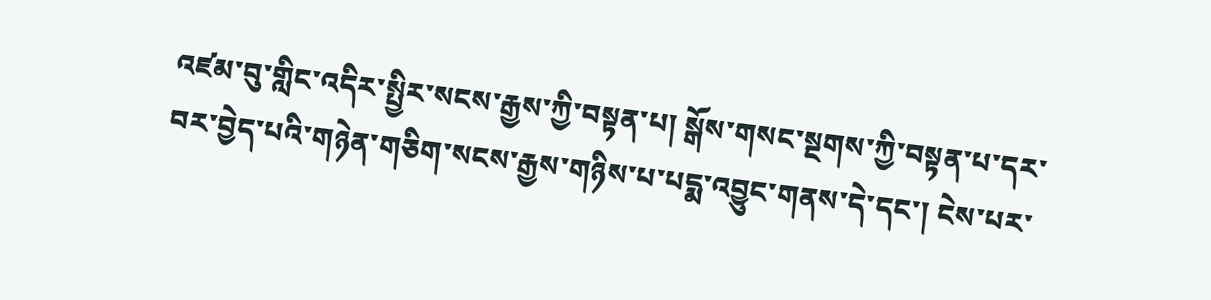འཛམ་བུ་གླིང་འདིར་སྤྱིར་སངས་རྒྱས་ཀྱི་བསྟན་པ། སྒོས་གསང་སྔགས་ཀྱི་བསྟན་པ་དར་བར་བྱེད་པའི་གཉེན་གཅིག་སངས་རྒྱས་གཉིས་པ་པདྨ་འབྱུང་གནས་དེ་དང་། ངེས་པར་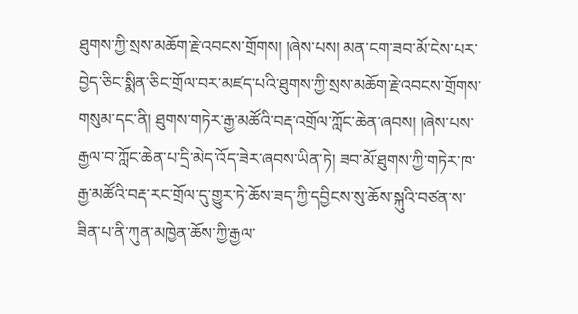ཐུགས་ཀྱི་སྲས་མཆོག་རྗེ་འབངས་གྲོགས། །ཞེས་པས། མན་ངག་ཟབ་མོ་ངེས་པར་བྱེད་ཅིང་སྨིན་ཅིང་གྲོལ་བར་མཛད་པའི་ཐུགས་ཀྱི་སྲས་མཆོག་རྗེ་འབངས་གྲོགས་གསུམ་དང་ནི། ཐུགས་གཏེར་རྒྱ་མཚོའི་བརྡ་འགྲོལ་ཀློང་ཆེན་ཞབས། །ཞེས་པས་རྒྱལ་བ་ཀློང་ཆེན་པ་དྲི་མེད་འོད་ཟེར་ཞབས་ཡིན་ཏེ། ཟབ་མོ་ཐུགས་ཀྱི་གཏེར་ཁ་རྒྱ་མཚོའི་བརྡ་རང་གྲོལ་དུ་གྱུར་ཏེ་ཆོས་ཟད་ཀྱི་དབྱིངས་སུ་ཆོས་སྐུའི་བཙན་ས་ཟིན་པ་ནི་ཀུན་མཁྱེན་ཆོས་ཀྱི་རྒྱལ་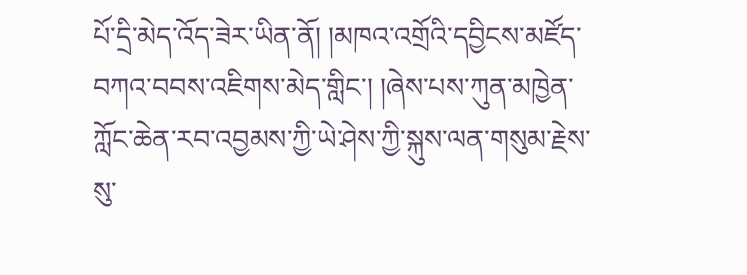པོ་དྲི་མེད་འོད་ཟེར་ཡིན་ནོ། །མཁའ་འགྲོའི་དབྱིངས་མཛོད་བཀའ་བབས་འཇིགས་མེད་གླིང་། །ཞེས་པས་ཀུན་མཁྱེན་ཀློང་ཆེན་རབ་འབྱམས་ཀྱི་ཡེ་ཤེས་ཀྱི་སྐུས་ལན་གསུམ་རྗེས་སུ་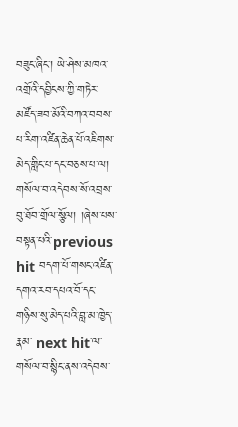བཟུང་ཞིང་། ཡེ་ཤེས་མཁའ་འགྲོའི་དབྱིངས་ཀྱི་གཏེར་མཛོད་ཟབ་མོའི་བཀའ་བབས་པ་རིག་འཛིན་ཆེན་པོ་འཇིགས་མེད་གླིང་པ་དང་བཅས་པ་ལ། གསོལ་བ་འདེབས་སོ་འབྲས་བུ་ཐོབ་གྲོལ་སྩོལ། །ཞེས་པས་བསྟན་པའི་previous hit བདག་པོ་གསང་འཛིན་དགའ་རབ་དཔའ་བོ་དང་གཉིས་སུ་མེད་པའི་བླ་མ་ཁྱེད་རྣམ་ next hit་ལ་གསོལ་བ་སྙིང་ནས་འདེབས་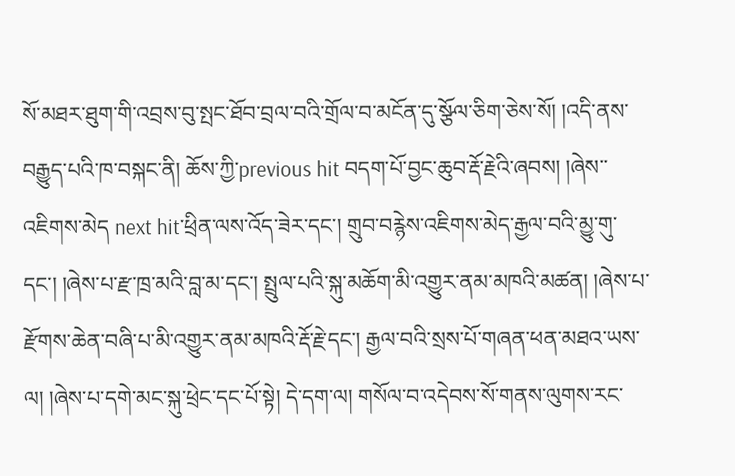སོ་མཐར་ཐུག་གི་འབྲས་བུ་སྤང་ཐོབ་བྲལ་བའི་གྲོལ་བ་མངོན་དུ་སྩོལ་ཅིག་ཅེས་སོ། །འདི་ནས་བརྒྱུད་པའི་ཁ་བསྐང་ནི། ཆོས་ཀྱི་previous hit བདག་པོ་བྱང་ཆུབ་རྡོ་རྗེའི་ཞབས། །ཞེས་་འཇིགས་མེད next hit་ཕྲིན་ལས་འོད་ཟེར་དང་། གྲུབ་བརྙེས་འཇིགས་མེད་རྒྱལ་བའི་མྱུ་གུ་དང་། །ཞེས་པ་རྫ་ཁྲ་མའི་བླ་མ་དང་། སྤྲུལ་པའི་སྐུ་མཆོག་མི་འགྱུར་ནམ་མཁའི་མཚན། །ཞེས་པ་རྫོགས་ཆེན་བཞི་པ་མི་འགྱུར་ནམ་མཁའི་རྡོ་རྗེ་དང་། རྒྱལ་བའི་སྲས་པོ་གཞན་ཕན་མཐའ་ཡས་ལ། །ཞེས་པ་དགེ་མང་སྐུ་ཕྲེང་དང་པོ་སྟེ། དེ་དག་ལ། གསོལ་བ་འདེབས་སོ་གནས་ལུགས་རང་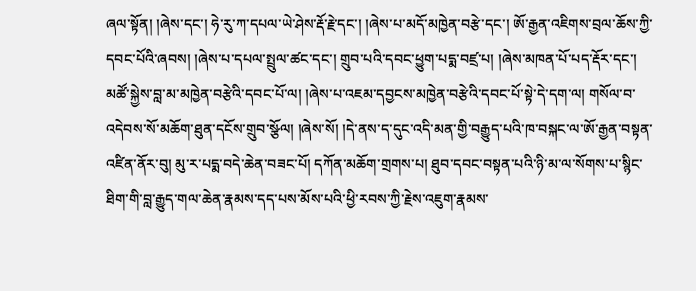ཞལ་སྟོན། །ཞེས་དང་། ཧེ་རུ་ཀ་དཔལ་ཡེ་ཤེས་རྡོ་རྗེ་དང་། །ཞེས་པ་མདོ་མཁྱེན་བརྩེ་དང་། ཨོ་རྒྱན་འཇིགས་བྲལ་ཆོས་ཀྱི་དབང་པོའི་ཞབས། །ཞེས་པ་དཔལ་སྤྲུལ་ཚང་དང་། གྲུབ་པའི་དབང་ཕྱུག་པདྨ་བཛྲ་པ། །ཞེས་མཁན་པོ་པད་རྡོར་དང་། མཚོ་སྐྱེས་བླ་མ་མཁྱེན་བརྩེའི་དབང་པོ་ལ། །ཞེས་པ་འཇམ་དབྱངས་མཁྱེན་བརྩེའི་དབང་པོ་སྟེ་དེ་དག་ལ། གསོལ་བ་འདེབས་སོ་མཆོག་ཐུན་དངོས་གྲུབ་སྩོལ། །ཞེས་སོ། །དེ་ནས་ད་དུང་འདི་མན་གྱི་བརྒྱུད་པའི་ཁ་བསྐང་ལ་ཨོ་རྒྱན་བསྟན་འཛིན་ནོར་བུ། མུ་ར་པདྨ་བདེ་ཆེན་བཟང་པོ། དཀོན་མཆོག་གྲགས་པ། ཐུབ་དབང་བསྟན་པའི་ཉི་མ་ལ་སོགས་པ་སྙིང་ཐིག་གི་བླ་རྒྱུད་གལ་ཆེན་རྣམས་དད་པས་མོས་པའི་ཕྱི་རབས་ཀྱི་རྗེས་འཇུག་རྣམས་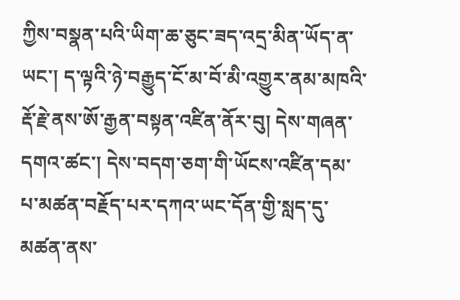ཀྱིས་བསྣན་པའི་ཡིག་ཆ་ཅུང་ཟད་འདྲ་མིན་ཡོད་ན་ཡང་། ད་ལྟའི་ཉེ་བརྒྱུད་ངོ་མ་བོ་མི་འགྱུར་ནམ་མཁའི་རྡོ་རྗེ་ནས་ཨོ་རྒྱན་བསྟན་འཛིན་ནོར་བུ། དེས་གཞན་དགའ་ཚང་། དེས་བདག་ཅག་གི་ཡོངས་འཛིན་དམ་པ་མཚན་བརྗོད་པར་དཀའ་ཡང་དོན་གྱི་སླད་དུ་མཚན་ནས་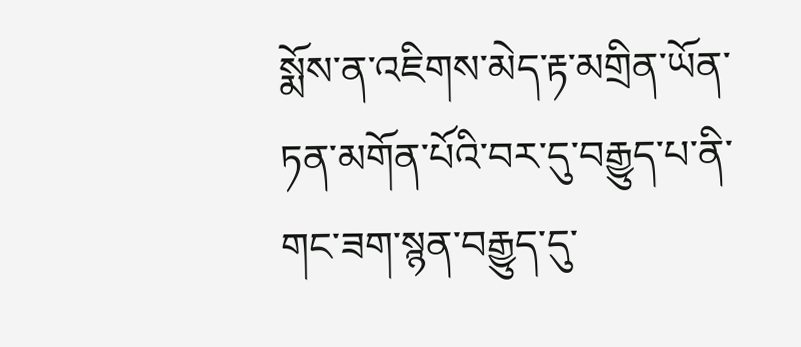སྨོས་ན་འཇིགས་མེད་རྟ་མགྲིན་ཡོན་ཏན་མགོན་པོའི་བར་དུ་བརྒྱུད་པ་ནི་གང་ཟག་སྙན་བརྒྱུད་དུ་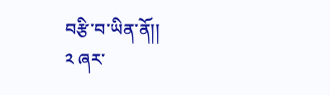བརྩི་བ་ཡིན་ནོ།།
༢ ཞར་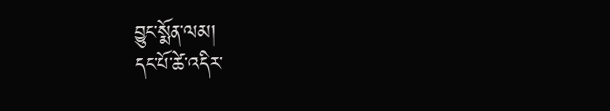བྱུང་སྨོན་ལམ།
དང་པོ་ཚེ་འདིར་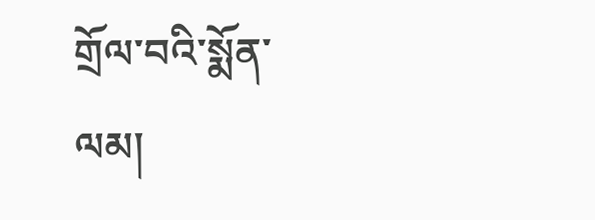གྲོལ་བའི་སྨོན་ལམ།